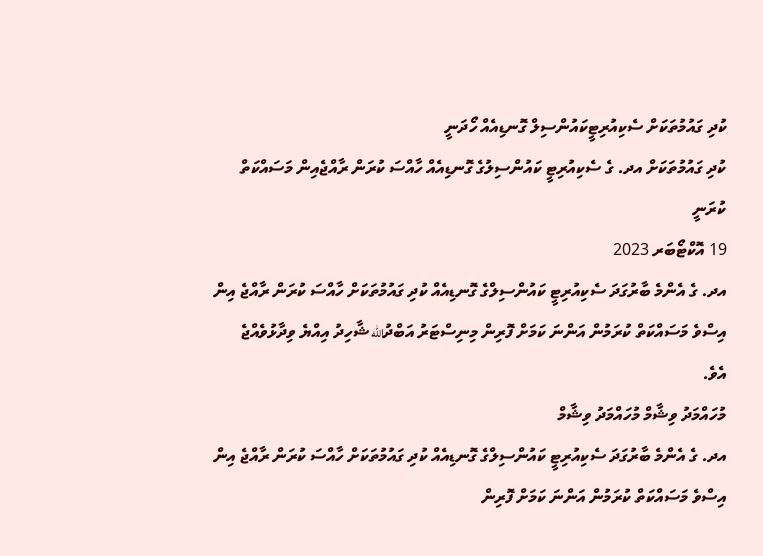ކުދި ގައުމުތަކަށް ސެކިއުރިޓީކައުންސިލް ގޮނޑިއެއް ހޯދަނީ
ކުދި ގައުމުތަކަށް އދ. ގެ ސެކިއުރިޓީ ކައުންސިލުގެ ގޮނޑިއެއް ހާއްސަ ކުރަން ރާއްޖެއިން މަސައްކަތް ކުރަނީ
19 އޮކްޓޯބަރ 2023
އދ. ގެ އެންމެ ބާރުގަދަ ސެކިއުރިޓީ ކައުންސިލްގެ ގޮނޑިއެއް ކުދި ގައުމުތަކަށް ހާއްސަ ކުރަން ރާއްޖެ އިން އިސްވެ މަސައްކަތް ކުރަމުން އަންނަ ކަމަށް ފޮރިން މިނިސްޓަރު އަބްދުالله ޝާހިދު އިއްޔެ ވިދާޅުވެއްޖެ އެވެ.
މުހައްމަދު ވިޝާމް މުހައްމަދު ވިޝާމް
އދ. ގެ އެންމެ ބާރުގަދަ ސެކިއުރިޓީ ކައުންސިލްގެ ގޮނޑިއެއް ކުދި ގައުމުތަކަށް ހާއްސަ ކުރަން ރާއްޖެ އިން އިސްވެ މަސައްކަތް ކުރަމުން އަންނަ ކަމަށް ފޮރިން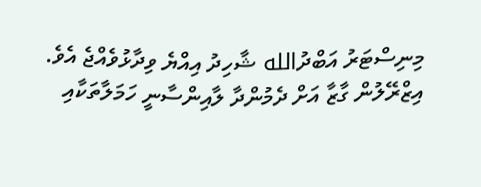މިނިސްޓަރު އަބްދުالله ޝާހިދު އިއްޔެ ވިދާޅުވެއްޖެ އެވެ.
އިޒްރޭލުން ގާޒާ އަށް ދެމުންދާ ލާއިންސާނީ ހަމަލާތަކާއި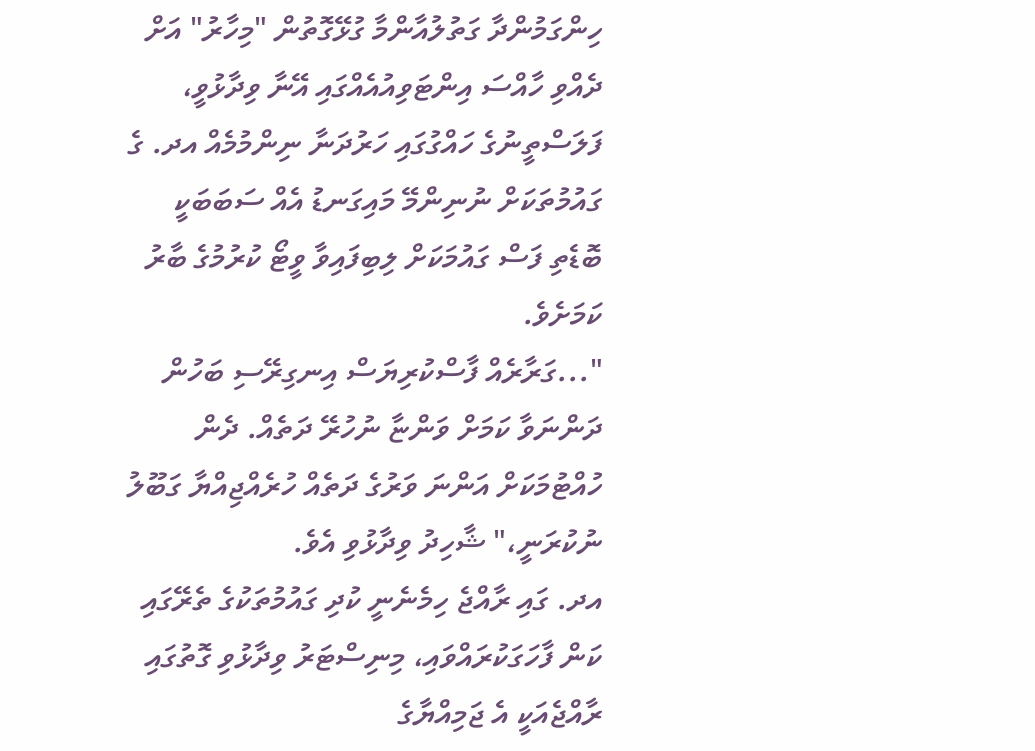ހިންގަމުންދާ ގަތުލުއާންމާ ގުޅޭގޮތުން "މިހާރު" އަށް ދެއްވި ހާއްސަ އިންޓަވިއުއެއްގައި އޭނާ ވިދާޅުވީ، ފަލަސްތީނުގެ ހައްގުގައި ހަރުދަނާ ނިންމުމެއް އދ. ގެ ގައުމުތަކަށް ނުނިންމޭ މައިގަނޑު އެއް ސަބަބަކީ ބޮޑެތި ފަސް ގައުމަކަށް ލިބިފައިވާ ވީޓޯ ކުރުމުގެ ބާރު ކަމަށެވެ.
"...ގަރާރެއް ފާސްކުރިޔަސް އިނގިރޭސި ބަހުން ދަންނަވާ ކަމަށް ވަންޏާ ނުހުރޭ ދަތެއް. ދެން ހުއްޓުމަކަށް އަންނަ ވަރުގެ ދަތެއް ހުރެއްޖިއްޔާ ގަބޫލު ނުކުރަނީ،" ޝާހިދު ވިދާޅުވި އެވެ.
އދ. ގައި ރާއްޖެ ހިމެނެނީ ކުދި ގައުމުތަކުގެ ތެރޭގައި ކަން ފާހަގަކުރައްވައި، މިނިސްޓަރު ވިދާޅުވި ގޮތުގައި ރާއްޖެއަކީ އެ ޖަމިއްޔާގެ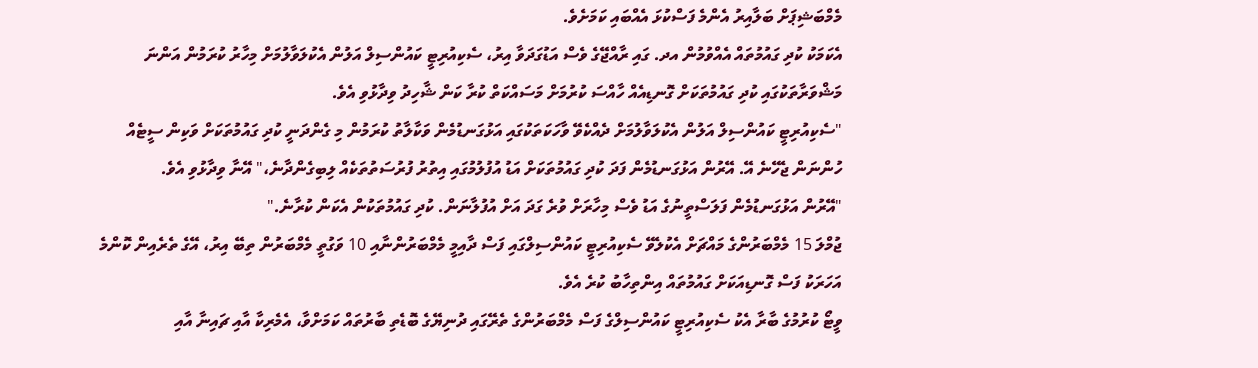މެމްބަޝިޕަށް ބަލާއިރު އެންމެ ފަސްކުޅަ އެއްބައި ކަމަށެވެ.
އެކަމަކު ކުދި ގައުމުތައް އެއްވުމުން އދ. ގައި ރާއްޖޭގެ ވެސް އަޑުގަދަވާ އިރު، ސެކިއުރިޓީ ކައުންސިލް އަލުން އެކުލަވާލުމަށް މިހާރު ކުރަމުން އަންނަ މަޝްވަރާތަކުގައި ކުދި ގައުމުތަކަށް ގޮނޑިއެއް ހާއްސަ ކުރުމަށް މަސައްކަތް ކުރާ ކަން ޝާހިދު ވިދާޅުވި އެވެ.
"ސެކިއުރިޓީ ކައުންސިލް އަލުން އެކުލަވާލުމަށް ދެއްކެވޭ ވާހަކަތަކުގައި އަޅުގަނޑުމެން ވަކާލާތު ކުރަމުން މި ގެންދަނީ ކުދި ގައުމުތަކަށް ވަކިން ސީޓެއް ހުންނަން ޖެހޭނެ އޭ. އޭރުން އަޅުގަނޑުމެން ފަދަ ކުދި ގައުމުތަކަށް އަޑު އުފުލުމުގައި އިތުރު ފުރުސަތުތަކެއް ލިބިގެންދާނެ،" އޭނާ ވިދާޅުވި އެވެ.
"އޭރުން އަޅުގަނޑުމެން ފަލަސްތީނުގެ އަޑު ވެސް މިހާރަށް ވުރެ ގަދަ އަށް އުފުލާނަން. ކުދި ގައުމުތަކުން އެކަން ކުރާނެ."
ޖުމްލަ 15 މެމްބަރުންގެ މައްޗަށް އެކުލެވޭ ސެކިއުރިޓީ ކައުންސިލްގައި ފަސް ދާއިމީ މެމްބަރުންނާއި 10 ވަގުތީ މެމްބަރުން ތިބޭ އިރު، އޭގެ ތެރެއިން ކޮންމެ އަހަރަކު ފަސް ގޮނޑިއަކަށް ގައުމުތައް އިންތިހާބު ކުރެ އެވެ.
ވީޓޯ ކުރުމުގެ ބާރާ އެކު ސެކިއުރިޓީ ކައުންސިލްގެ ފަސް މެމްބަރުންގެ ތެރޭގައި ދުނިޔޭގެ ބޮޑެތި ބާރުތައް ކަމަށްވާ، އެމެރިކާ އާއި ޗައިނާ އާއި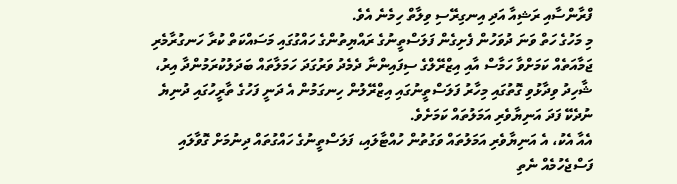ފްރާންސާއި ރަޝިއާ އަދި އިނގިރޭސި ވިލާތް ހިމެނެ އެވެ.
މި މަހުގެ ހަތް ވަނަ ދުވަހުން ފެށިގެން ފަލަސްތީނުގެ ރައްޔިތުންގެ ހައްގުގައި މަސައްކަތް ކުރާ ހަނގުރާމެރި ޖަމާއަތެއް ކަމަށްވާ ހަމާސް އާއި އިޒްރޭލްގެ ސިފައިންނާ ދެމެދު ވަރުގަދަ ހަމަލާތައް ބަދަލުކުރަމުންދާ އިރު، ޝާހިދު ވިދާޅުވި ގޮތުގައި މިހާރު ފަލަސްތީނުގައި އިޒްރޭލުން ހިނގަމުން އެ ދަނީ ފަހުގެ ތާރީހުގައި ދުނިޔެ ނުދެކޭ ފަދަ އަނިޔާވެރި އަމަލުތައް ކަމަށެވެ.
އެއާ އެކު، އެ އަނިޔާވެރި އަމަލުތައް ވަގުތުން ހުއްޓާލައި، ފަލަސްތީނުގެ ހައްގުތައް ދިނުމަށް ގޮވާލައި ފަސްޖެހުމެއް ނެތި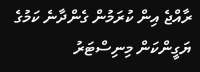ރާއްޖެ އިން ކުރަމުން ގެންދާނެ ކަމުގެ ޔަގީންކަން މިނިސްޓަރު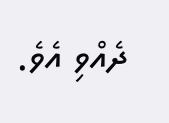ދެއްވި އެވެ.